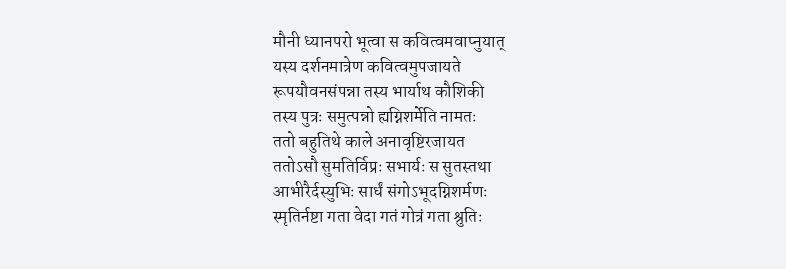मौनी ध्यानपरो भूत्वा स कवित्वमवाप्नुयात्
यस्य दर्शनमात्रेण कवित्वमुपजायते
रूपयौवनसंपन्ना तस्य भार्याथ कौशिकी
तस्य पुत्रः समुत्पन्नो ह्यग्निशर्मेति नामतः
ततो बहुतिथे काले अनावृष्टिरजायत
ततोऽसौ सुमतिर्विप्रः सभार्यः स सुतस्तथा
आभीरैर्दस्युभिः सार्धं संगोऽभूदग्निशर्मणः
स्मृतिर्नष्टा गता वेदा गतं गोत्रं गता श्रुतिः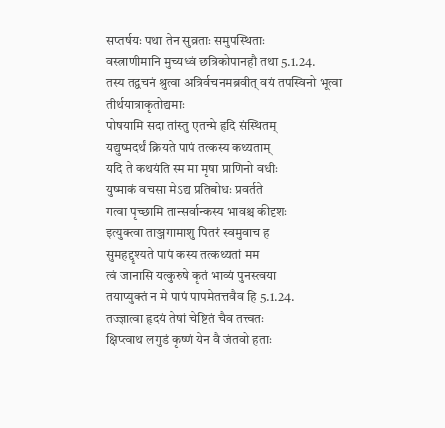सप्तर्षयः पथा तेन सुव्रताः समुपस्थिताः
वस्त्राणीमानि मुच्यध्वं छत्रिकोपानहौ तथा 5.1.24.
तस्य तद्वचनं श्रुत्वा अत्रिर्वचनमब्रवीत् वयं तपस्विनो भूत्वा तीर्थयात्राकृतोद्यमाः
पोषयामि सदा तांस्तु एतन्मे हृदि संस्थितम्
यद्युष्मदर्थं क्रियते पापं तत्कस्य कथ्यताम्
यदि ते कथयंति स्म मा मृषा प्राणिनो वधीः
युष्माकं वचसा मेऽद्य प्रतिबोधः प्रवर्तते
गत्वा पृच्छामि तान्सर्वान्कस्य भावश्च कीदृशः
इत्युक्त्वा ताञ्जगामाशु पितरं स्वमुवाच ह
सुमहद्दृश्यते पापं कस्य तत्कथ्यतां मम
त्वं जानासि यत्कुरुषे कृतं भाव्यं पुनस्त्वया
तयाप्युक्तं न मे पापं पापमेतत्तवैव हि 5.1.24.
तज्ज्ञात्वा हृदयं तेषां चेष्टितं चैव तत्त्वतः
क्षिप्त्वाथ लगुडं कृष्णं येन वै जंतवो हताः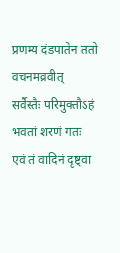प्रणम्य दंडपातेन ततो वचनमव्रवीत्
सर्वैस्तैः परिमुक्तौऽहं भवतां शरणं गतः
एवं तं वादिनं दृष्ट्वा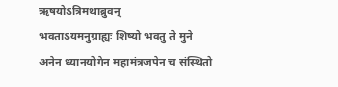ऋषयोऽत्रिमथाब्रुवन्
भवताऽयमनुग्राह्यः शिष्यो भवतु ते मुने
अनेन ध्यानयोगेन महामंत्रजपेन च संस्थितो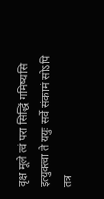वृक्ष मूले त्वं परा सिद्धिं गमिष्यसि
इत्युक्त्वा ते ययुः सर्वे संकामं सोऽपि तत्र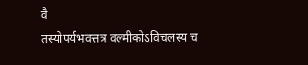वै
तस्योपर्यभवत्तत्र वल्मीकोऽविचलस्य च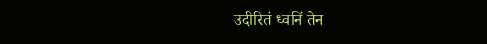उदीरितं ध्वनिं तेन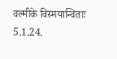वल्मीके विस्मयान्विताः 5.1.24.